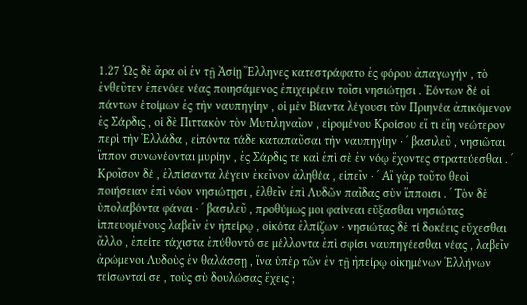1.27 Ὡς δὲ ἄρα οἱ ἐν τῇ Ἀσίῃ Ἕλληνες κατεστράφατο ἐς φόρου ἀπαγωγήν , τὸ ἐνθεῦτεν ἐπενόεε νέας ποιησάμενος ἐπιχειρέειν τοῖσι νησιώτῃσι . Ἐόντων δέ οἱ πάντων ἑτοίμων ἐς τὴν ναυπηγίην , οἱ μὲν Βίαντα λέγουσι τὸν Πριηνέα ἀπικόμενον ἐς Σάρδις , οἱ δὲ Πιττακὸν τὸν Μυτιληναῖον , εἰρομένου Κροίσου εἴ τι εἴη νεώτερον περὶ τὴν Ἑλλάδα , εἰπόντα τάδε καταπαῦσαι τὴν ναυπηγίην · ʹ βασιλεῦ , νησιῶται ἵππον συνωνέονται μυρίην , ἐς Σάρδις τε καὶ ἐπὶ σὲ ἐν νόῳ ἔχοντες στρατεύεσθαι . ʹ Κροῖσον δέ , ἐλπίσαντα λέγειν ἐκεῖνον ἀληθέα , εἰπεῖν · ʹ Αἲ γὰρ τοῦτο θεοὶ ποιήσειαν ἐπὶ νόον νησιώτῃσι , ἐλθεῖν ἐπὶ Λυδῶν παῖδας σὺν ἵπποισι . ʹ Τὸν δὲ ὑπολαβόντα φάναι · ʹ βασιλεῦ , προθύμως μοι φαίνεαι εὔξασθαι νησιώτας ἱππευομένους λαβεῖν ἐν ἠπείρῳ , οἰκότα ἐλπίζων · νησιώτας δὲ τί δοκέεις εὔχεσθαι ἄλλο , ἐπείτε τάχιστα ἐπύθοντό σε μέλλοντα ἐπὶ σφίσι ναυπηγέεσθαι νέας , λαβεῖν ἀρώμενοι Λυδοὺς ἐν θαλάσσῃ , ἵνα ὑπὲρ τῶν ἐν τῇ ἠπείρῳ οἰκημένων Ἑλλήνων τείσωνταί σε , τοὺς σὺ δουλώσας ἔχεις ;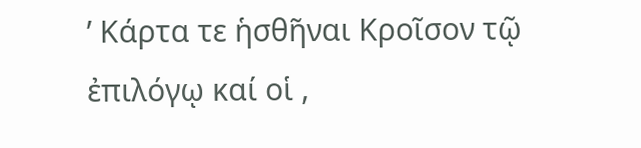ʹ Κάρτα τε ἡσθῆναι Κροῖσον τῷ ἐπιλόγῳ καί οἱ ,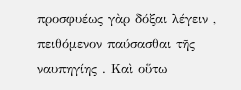προσφυέως γὰρ δόξαι λέγειν , πειθόμενον παύσασθαι τῆς ναυπηγίης . Καὶ οὕτω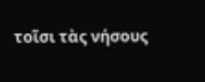τοῖσι τὰς νήσους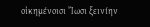οἰκημένοισι Ἴωσι ξεινίην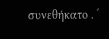συνεθήκατο . ʹ